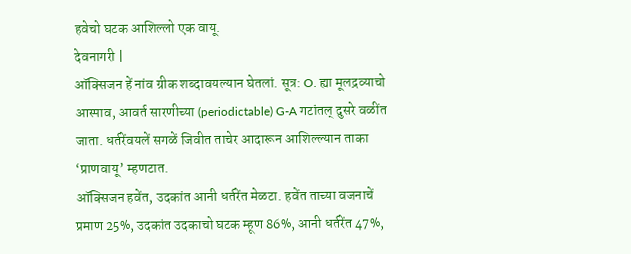हवेचो घटक आशिल्लो एक वायू.
देवनागरी |
ऑक्सिजन हें नांव ग्रीक शब्दावयल्यान घेतलां. सूत्र: O. ह्या मूलद्रव्याचो आस्पाव, आवर्त सारणीच्या (periodictable) G-A गटांतल् दुसरे वळींत जाता. धर्तरेंवयलें सगळें जिवीत ताचेर आदारून आशिल्ल्यान ताका ‘प्राणवायू’ म्हणटात.
ऑक्सिजन हवेंत, उदकांत आनी धर्तरेंत मेळटा. हवेंत ताच्या वजनाचें प्रमाण 25%, उदकांत उदकाचो घटक म्हूण 86%, आनी धर्तरेंत 47%,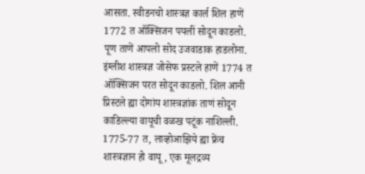आसता. स्वीडनचो शास्त्रज्ञ कार्ल शिल हाणें 1772 त ऑक्सिजन पयलीं सोदून काडलो. पूण ताणें आपलो सोद उजवाडाक हाडलोना. इंग्लीश शास्त्रज्ञ जोसेफ प्रस्टले हाणें 1774 त ऑक्सिजन परत सोदून काडलो. शिल आनी प्रिस्टले ह्या दोगांय शास्त्रज्ञांक ताणं सोदून काडिल्ल्या वायूची वळख पटूंक नाशिल्ली. 1775-77 त, लाव्होआझिये ह्या फ्रेंच शास्त्रज्ञान हो वायू, एक मूलद्रव्य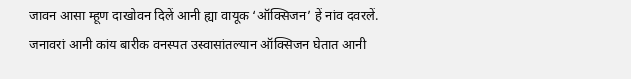जावन आसा म्हूण दाखोवन दिलें आनी ह्या वायूक ‘ऑक्सिजन’ हें नांव दवरलें.
जनावरां आनी कांय बारीक वनस्पत उस्वासांतल्यान ऑक्सिजन घेतात आनी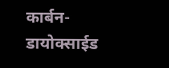कार्बन-डायोक्साईड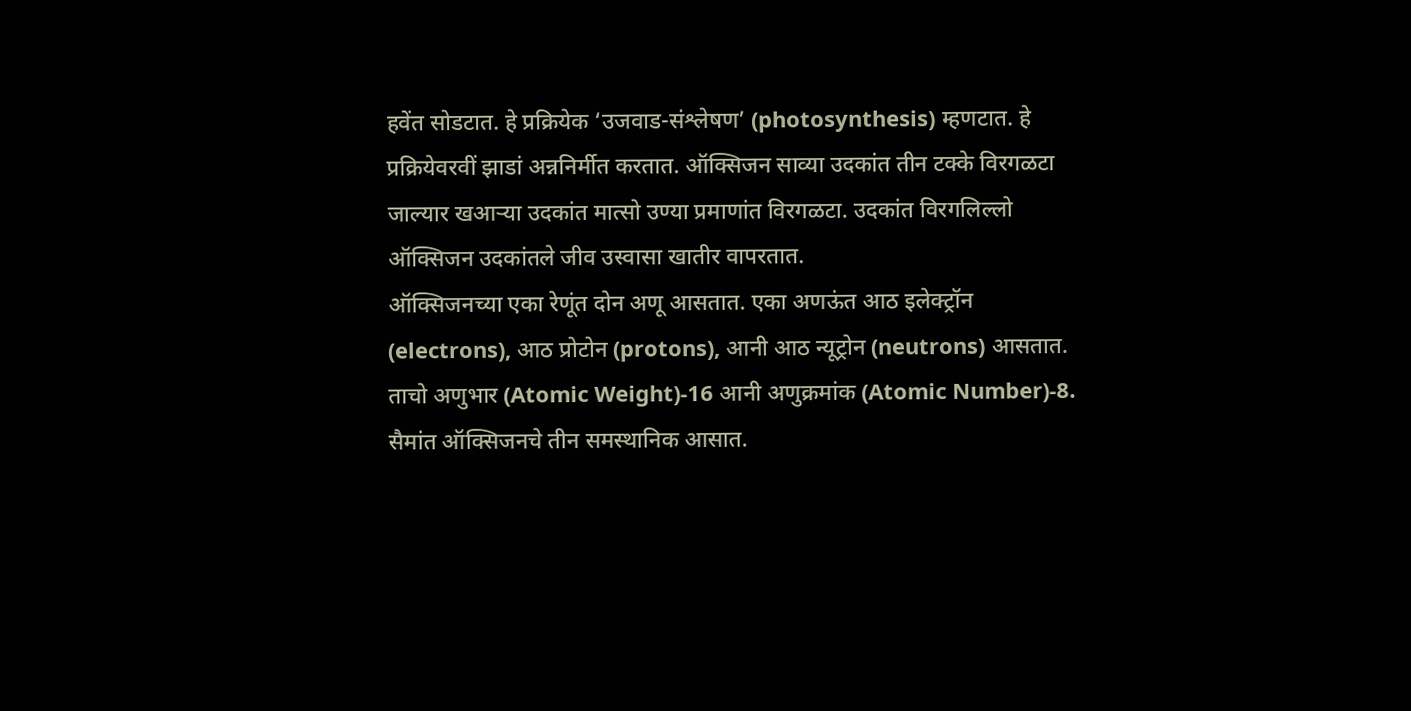हवेंत सोडटात. हे प्रक्रियेक ‘उजवाड-संश्लेषण’ (photosynthesis) म्हणटात. हे प्रक्रियेवरवीं झाडां अन्ननिर्मीत करतात. ऑक्सिजन साव्या उदकांत तीन टक्के विरगळटा जाल्यार खआऱ्या उदकांत मात्सो उण्या प्रमाणांत विरगळटा. उदकांत विरगलिल्लो ऑक्सिजन उदकांतले जीव उस्वासा खातीर वापरतात.
ऑक्सिजनच्या एका रेणूंत दोन अणू आसतात. एका अणऊंत आठ इलेक्ट्रॉन (electrons), आठ प्रोटोन (protons), आनी आठ न्यूट्रोन (neutrons) आसतात. ताचो अणुभार (Atomic Weight)-16 आनी अणुक्रमांक (Atomic Number)-8. सैमांत ऑक्सिजनचे तीन समस्थानिक आसात.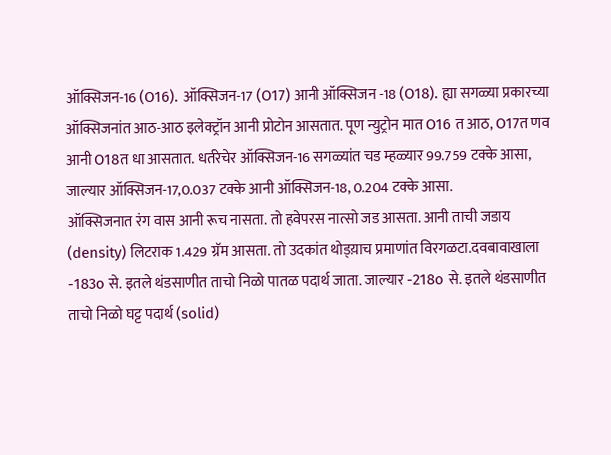ऑक्सिजन-16 (O16). ऑक्सिजन-17 (O17) आनी ऑक्सिजन -18 (O18). ह्या सगळ्या प्रकारच्या ऑक्सिजनांत आठ-आठ इलेक्ट्रॉन आनी प्रोटोन आसतात. पूण न्युट्रोन मात O16 त आठ, O17त णव आनी O18त धा आसतात. धर्तरेचेर ऑक्सिजन-16 सगळ्यांत चड म्हळ्यार 99.759 टक्के आसा, जाल्यार ऑक्सिजन-17,0.037 टक्के आनी ऑक्सिजन-18, 0.204 टक्के आसा.
ऑक्सिजनात रंग वास आनी रूच नासता. तो हवेपरस नात्सो जड आसता. आनी ताची जडाय (density) लिटराक 1.429 ग्रॅम आसता. तो उदकांत थोड्य़ाच प्रमाणांत विरगळटा.दवबावाखाला -183o से. इतले थंडसाणीत ताचो निळो पातळ पदार्थ जाता. जाल्यार -218o से. इतले थंडसाणीत ताचो निळो घट्ट पदार्थ (solid)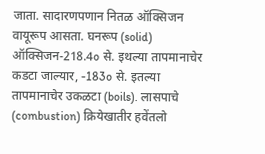जाता. सादारणपणान नितळ ऑक्सिजन वायूरूप आसता. घनरूप (solid) ऑक्सिजन-218.4o से. इथल्या तापमानाचेर कडटा जाल्यार, -183o से. इतल्या तापमानाचेर उकळटा (boils). लासपाचे (combustion) क्रियेखातीर हवेंतलो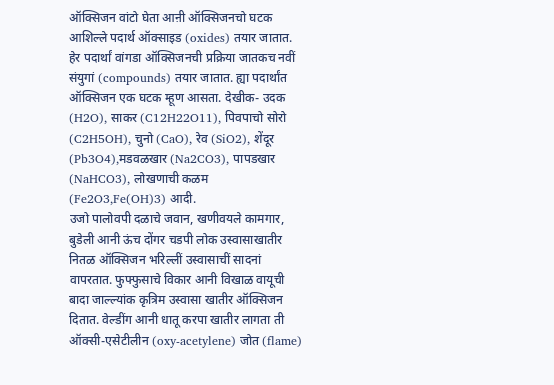ऑक्सिजन वांटो घेता आऩी ऑक्सिजनचो घटक आशिल्ले पदार्थ ऑक्साइड (oxides) तयार जातात.
हेर पदार्थां वांगडा ऑक्सिजनची प्रक्रिया जातकच नवीं संयुगां (compounds) तयार जातात. ह्या पदार्थांत ऑक्सिजन एक घटक म्हूण आसता. देखीक- उदक (H2O), साकर (C12H22O11), पिवपाचो सोरो (C2H5OH), चुनो (CaO), रेव (SiO2), शेंदूर (Pb3O4),मडवळखार (Na2CO3), पापडखार (NaHCO3), लोखणाची कळम (Fe2O3,Fe(OH)3) आदी.
उजो पालोवपी दळाचे जवान, खणीवयले कामगार, बुडेली आनी ऊंच दोंगर चडपी लोक उस्वासाखातीर नितळ ऑक्सिजन भरिल्लीं उस्वासाचीं सादनां वापरतात. फुफ्फुसाचे विकार आनी विखाळ वायूची बादा जाल्ल्यांक कृत्रिम उस्वासा खातीर ऑक्सिजन दितात. वेल्डींग आनी धातू करपा खातीर लागता ती ऑक्सी-एसेटीलीन (oxy-acetylene) जोत (flame)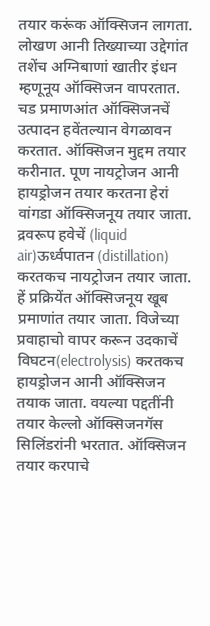तयार करूंक ऑक्सिजन लागता. लोखण आनी तिख्याच्या उद्देगांत तशेंच अग्निबाणां खातीर इंधन म्हणूनूय ऑक्सिजन वापरतात.
चड प्रमाणआंत ऑक्सिजनचें उत्पादन हवेंतल्यान वेगळावन करतात. ऑक्सिजन मुद्दम तयार करीनात. पूण नायट्रोजन आनी हायड्रोजन तयार करतना हेरां वांगडा ऑक्सिजनूय तयार जाता. द्रवरूप हवेचें (liquid air)ऊर्ध्वपातन (distillation) करतकच नायट्रोजन तयार जाता. हें प्रक्रियेंत ऑक्सिजनूय खूब प्रमाणांत तयार जाता. विजेच्या प्रवाहाचो वापर करून उदकाचें विघटन(electrolysis) करतकच हायड्रोजन आनी ऑक्सिजन तयाक जाता. वयल्या पद्दतींनी तयार केल्लो ऑक्सिजनगॅस सिलिंडरांनी भरतात. ऑक्सिजन तयार करपाचे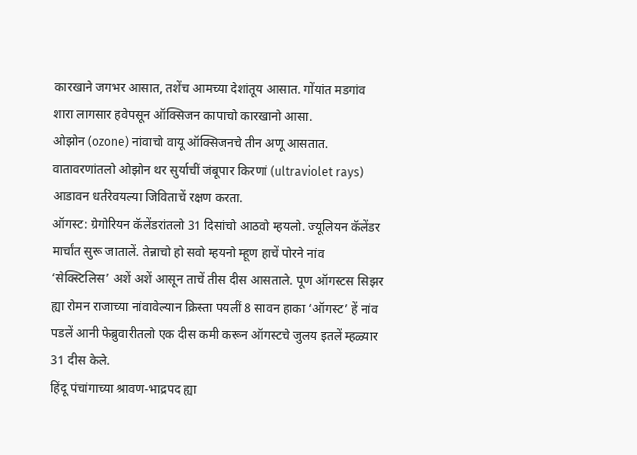कारखाने जगभर आसात, तशेंच आमच्या देशांतूय आसात. गोंयांत मडगांव शारा लागसार हवेपसून ऑक्सिजन कापाचो कारखानो आसा.
ओझोन (ozone) नांवाचो वायू ऑक्सिजनचे तीन अणू आसतात. वातावरणांतलो ओझोन थर सुर्याचीं जंबूपार किरणां (ultraviolet rays) आडावन धर्तरेवयल्या जिविताचें रक्षण करता.
ऑगस्ट: ग्रेगोरियन कॅलेंडरांतलो 31 दिसांचो आठवो म्हयलो. ज्यूलियन कॅलेंडर मार्चांत सुरू जातालें. तेन्नाचो हो सवो म्हयनो म्हूण हाचें पोरने नांव ‘सेक्स्टिलिस’ अशें अशें आसून ताचें तीस दीस आसताले. पूण ऑगस्टस सिझर ह्या रोमन राजाच्या नांवावेल्यान क्रिस्ता पयलीं 8 सावन हाका ‘ऑगस्ट’ हें नांव पडलें आनी फेब्रुवारीतलो एक दीस कमी करून ऑगस्टचे जुलय इतलें म्हळ्यार 31 दीस केले.
हिंदू पंचांगाच्या श्रावण-भाद्रपद ह्या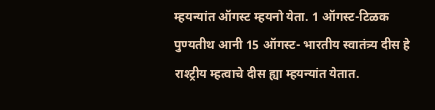म्हयन्यांत ऑगस्ट म्हयनो येता. 1 ऑगस्ट-टिळक पुण्यतीथ आनी 15 ऑगस्ट- भारतीय स्वातंत्र्य दीस हे राश्ट्रीय म्हत्वाचे दीस ह्या म्हयन्यांत येतात.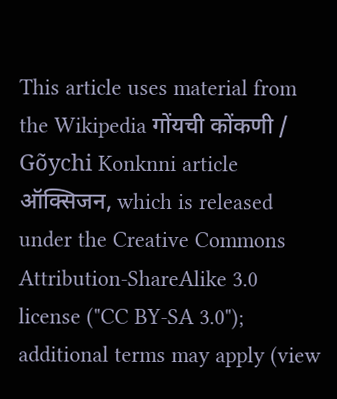This article uses material from the Wikipedia गोंयची कोंकणी / Gõychi Konknni article ऑक्सिजन, which is released under the Creative Commons Attribution-ShareAlike 3.0 license ("CC BY-SA 3.0"); additional terms may apply (view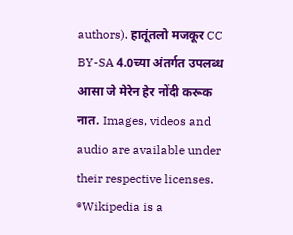authors). हातूंतलो मजकूर CC BY-SA 4.0च्या अंतर्गत उपलब्ध आसा जे मेरेन हेर नोंदी करूक नात. Images, videos and audio are available under their respective licenses.
®Wikipedia is a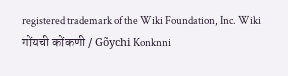registered trademark of the Wiki Foundation, Inc. Wiki गोंयची कोंकणी / Gõychi Konknni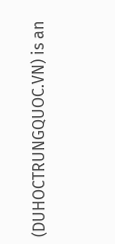(DUHOCTRUNGQUOC.VN) is an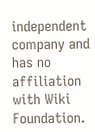independent company and has no affiliation with Wiki Foundation.